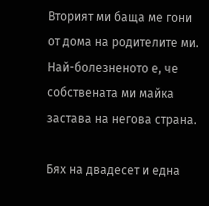Вторият ми баща ме гони от дома на родителите ми. Най-болезненото е, че собствената ми майка застава на негова страна.

Бях на двадесет и една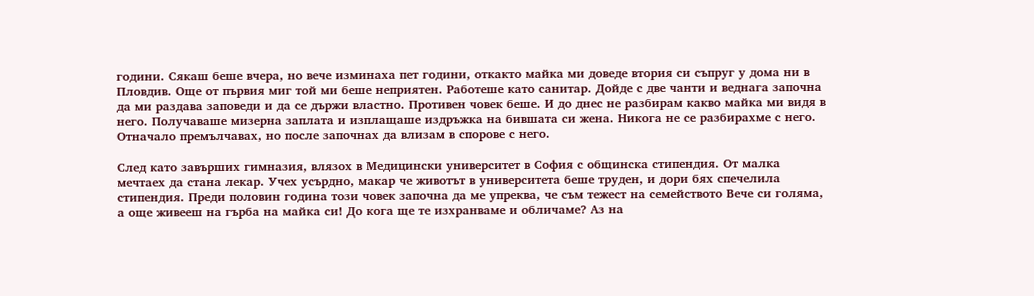години. Сякаш беше вчера, но вече изминаха пет години, откакто майка ми доведе втория си съпруг у дома ни в Пловдив. Още от първия миг той ми беше неприятен. Работеше като санитар. Дойде с две чанти и веднага започна да ми раздава заповеди и да се държи властно. Противен човек беше. И до днес не разбирам какво майка ми видя в него. Получаваше мизерна заплата и изплащаше издръжка на бившата си жена. Никога не се разбирахме с него. Отначало премълчавах, но после започнах да влизам в спорове с него.

След като завърших гимназия, влязох в Медицински университет в София с общинска стипендия. От малка мечтаех да стана лекар. Учех усърдно, макар че животът в университета беше труден, и дори бях спечелила стипендия. Преди половин година този човек започна да ме упреква, че съм тежест на семейството Вече си голяма, а още живееш на гърба на майка си! До кога ще те изхранваме и обличаме? Аз на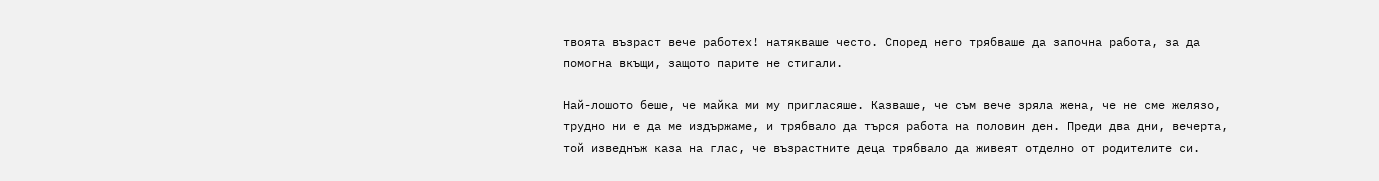твоята възраст вече работех! натякваше често. Според него трябваше да започна работа, за да помогна вкъщи, защото парите не стигали.

Най-лошото беше, че майка ми му пригласяше. Казваше, че съм вече зряла жена, че не сме желязо, трудно ни е да ме издържаме, и трябвало да търся работа на половин ден. Преди два дни, вечерта, той изведнъж каза на глас, че възрастните деца трябвало да живеят отделно от родителите си.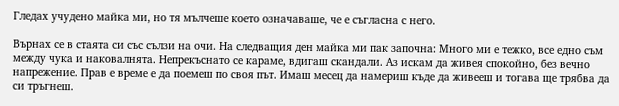Гледах учудено майка ми, но тя мълчеше което означаваше, че е съгласна с него.

Върнах се в стаята си със сълзи на очи. На следващия ден майка ми пак започна: Много ми е тежко, все едно съм между чука и наковалнята. Непрекъснато се караме, вдигаш скандали. Аз искам да живея спокойно, без вечно напрежение. Прав е време е да поемеш по своя път. Имаш месец да намериш къде да живееш и тогава ще трябва да си тръгнеш.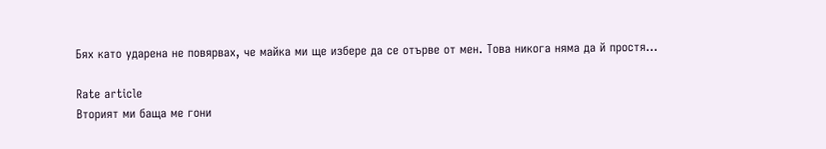Бях като ударена не повярвах, че майка ми ще избере да се отърве от мен. Това никога няма да й простя…

Rate article
Вторият ми баща ме гони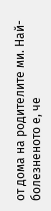от дома на родителите ми. Най-болезненото е, че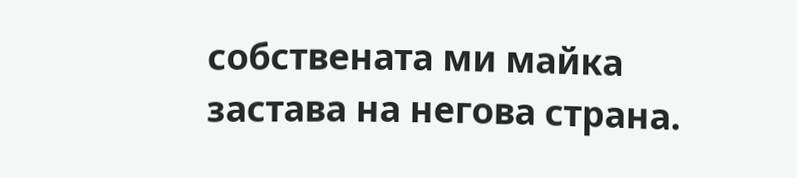собствената ми майка застава на негова страна.